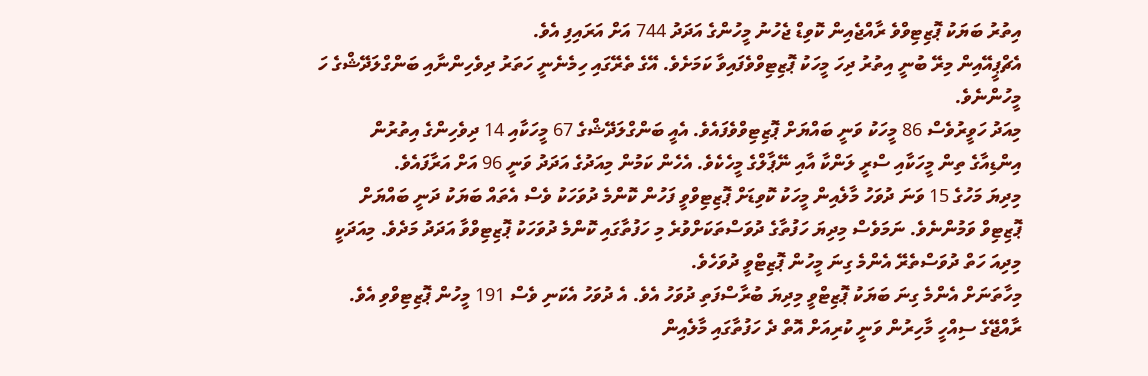އިތުރު ބަޔަކު ޕޮޒިޓިވްވެ ރާއްޖެއިން ކޮވިޑް ޖެހުނު މީހުންގެ އަދަދު 744 އަށް އަރައިފި އެވެ.
އެޗްޕީއޭއިން މިރޭ ބުނީ އިތުރު ދިހަ މީހަކު ޕޮޒިޓިވްވެފައިވާ ކަމަށެވެ. އޭގެ ތެރޭގައި ހިމެނެނީ ހަތަރު ދިވެހިންނާއި ބަންގްލަދޭޝްގެ ހަ މީހުންނެވެ.
މިއަދު ހަވީރުވެސް 86 މީހަކު ވަނީ ބައްޔަށް ޕޮޒިޓިވްވެފައެވެ. އެއީ ބަންގްލަދޭޝްގެ 67 މީހަކާއި 14 ދިވެހިންގެ އިތުރުން އިންޑިއާގެ ތިން މީހަކާއި ސްރީ ލަންކާ އާއި ނޭޕާލްގެ މީހެކެވެ. އެހެން ކަމުން މިއަދުގެ އަދަދު ވަނީ 96 އަށް އަރާފައެވެ.
މިދިޔަ މަހުގެ 15 ވަނަ ދުވަހު މާލެއިން މީހަކު ކޮވިޑަށް ޕޮޒިޓިވްވީ ފަހުން ކޮންމެ ދުވަހަކު ވެސް އެތައް ބަޔަކު ދަނީ ބައްޔަށް ޕޮޒިޓިވް ވަމުންނެވެ. ނަމަވެސް މިދިޔަ ހަފުތާގެ ދުވަސްތަކަށްވުރެ މި ހަފުތާގައި ކޮންމެ ދުވަހަކު ޕޮޒިޓިވްވާ އަދަދު މަދެވެ. މިއަދަކީ މިދިއަ ހަތް ދުވަސްތެރޭ އެންމެ ގިނަ މީހުން ޕޮޒިޓްވީ ދުވަހެވެ.
މިހާތަނަށް އެންމެ ގިނަ ބަޔަކު ޕޮޒިޓްވީ މިދިޔަ ބުރާސްފަތި ދުވަހު އެވެ. އެ ދުވަހު އެކަނި ވެސް 191 މީހުން ޕޮޒިޓިވްވި އެވެ.
ރާއްޖޭގެ ސިއްހީ މާހިރުން ވަނީ ކުރިއަށް އޮތް ދެ ހަފުތާގައި މާލެއިން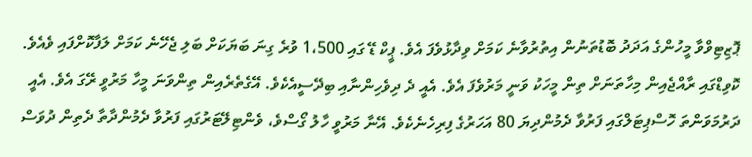ޕޮޒިޓިވްވާ މީހުންގެ އަދަދު ބޮޑުތަނުން އިތުރުވާނެ ކަމަށް ވިދާޅުވެފަ އެވެ. ޕީކް ޑޭ ގައި 1،500 ވުރެ ގިނަ ބަޔަކަށް ބަލި ޖެހޭނެ ކަމަށް ލަފާކޮށްފައި ވެއެވެ.
ކޮވިޑްގައި ރާއްޖެއިން މިހާތަނަށް ތިން މީހަކު ވަނީ މަރުވެފަ އެވެ. އެއީ ދެ ދިވެހިންނާއި ބިދޭސީއެކެވެ. އޭގެތެރެއިން ތިންވަނަ މީހާ މަރުވީ ރޭގަ އެވެ. އެއީ ދަރުމަވަންތަ ހޮސްޕިޓަލްގައި ފަރުވާ ދެމުންދިޔަ 80 އަހަރުގެ ފިރިހެނެކެވެ. އޭނާ މަރުވީ ހާލު ގޯސްވެ، ވެންޓިލޭޓަރުގައި ފަރުވާ ދެމުންދާތާ ދެތިން ދުވަސް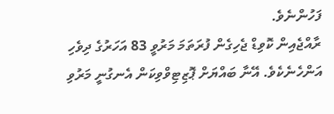ފަހުންނެވެ.
ރާއްޖެއިން ކޮވިޑް ޖެހިގެން ފުރަތަމަ މަރުވީ 83 އަހަރުގެ ދިވެހި އަންހެނެކެވެ. އޭނާ ބައްޔަށް ޕޮޒިޓިވްވިކަން އެނގުނީ މަރުވި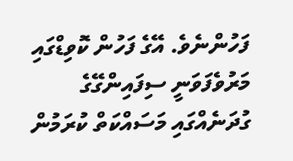ފަހުންނެވެ. އޭގެ ފަހުން ކޮވިޑްގައި މަރުވެފަވަނީ ސިފައިންގޭގެ ގުދަނެއްގައި މަސައްކަތް ކުރަމުން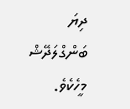ދިޔަ ބަންގްލަދޭޝް މީހެކެވެ.